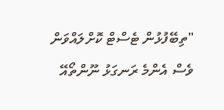"ތިބޭފުޅުން ޓެސްޓް ކޮށްލައްވަން ވެސް އެންމެ ރަނގަޅު ނޫންތޯއޭ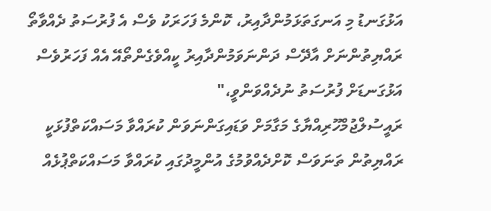އަޅުގަނޑު މި އަނގަތަޅަމުންދާއިރު، ކޮންމެ ފަހަރަކު ވެސް އެ ފުރުސަތު ދެއްވާތޯ ރައްޔިތުންނަށް އާދޭސް ދަންނަވަމުންދާއިރު ކީއްވެގެންތޯއޭ އެއް ފަހަރުވެސް އަޅުގަނޑަށް ފުރުސަތު ނުދެއްވަންވީ،"
ރައީސުލްޖުމްހޫރިއްޔާގެ މަގާމަށް ވަޑައިގަންނަވަން ކުރައްވާ މަސައްކަތްފުޅަކީ ރައްޔިތުން ތަނަވަސް ކޮށްދެއްވުމުގެ އުންމީދުގައި ކުރައްވާ މަސައްކަތްޕުޅެއް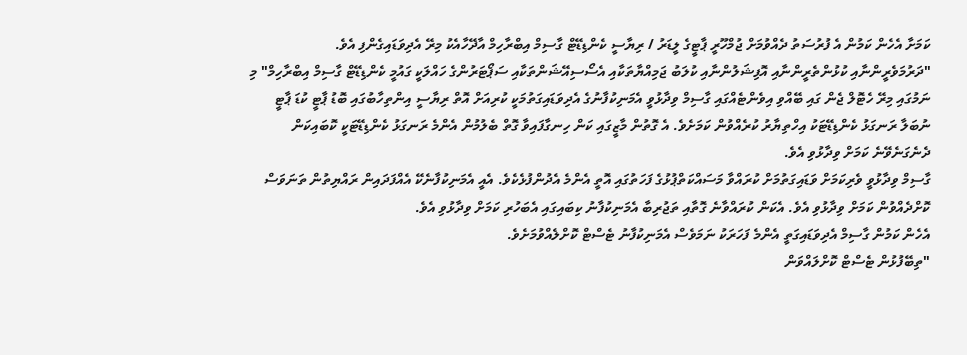ކަމަށާ އެހެން ކަމުން އެ ފުރުސަތު ދެއްވުމަށް ޖުމްހޫރީ ޕާޓީގެ ލީޑަރު / ރިޔާސީ ކެންޑިޑޭޓް ގާސިމް އިބްރާހިމް އާދޭހާއެކު މިރޭ އެދިވަޑައިގެންފި އެވެ.
"ދަރުމަވެރީންނާއި ކުޅުންތެރީންނާއި އޮފިޝަލުންނާއި ކުލަބު ޖަމިއްޔާތަކާއި އެސޯސިއޭޝަންތަކާއި ސަޕޯޓަރުންގެ ހައްލަކީ ގައުމީ ކެންޑިޑޭޓް ގާސިމް އިބްރާހިމް" މި ނަމުގައި މިރޭ ހެޓޮލް ޖެން ގައި ބޭއްވި އިވެންޓެއްގައި ގާސިމް ވިދާޅުވީ އެމަނިކުފާނުގެ އެދިވަޑައިގަތުމަކީ ކުރިއަށް އޮތް ރިޔާސީ އިންތިހާބުގައި ބޮޑު ޕާޓީ ކުޑަ ޕާޓީ ނުބަލާ ރަނގަޅު ކެންޑިޑޭޓަކު އިހްތިޔާރު ކުރެއްވުން ކަމަށެވެ. އެ ގޮތުން މާޒީގައި ކަން ހިނގާފައިވާ ގޮތް ބެލުމުން އެންމެ ރަނގަޅު ކެންޑިޑޭޓަކީ ކޮބައިކަން ދެނެގަނެވޭނެ ކަމަށް ވިދާޅުވި އެވެ.
ގާސިމް ވިދާޅުވީ ވެރިކަމަށް ވަޑައިގަތުމަށް ކުރައްވާ މަސައްކަތްޕުޅުގެ ފަހަތުގައި އޮތީ އެންމެ އެދުންފުޅެކެވެ. އެއީ އެމަނިކުފާނެކޭ އެއްފަދައިން ރައްޔިތުން ތަނަވަސް ކޮށްދެއްވުން ކަމަށް ވިދާޅުވި އެވެ. އެކަން ކުރައްވާނެ ގޮތާއި ތަޖުރިބާ އެމަނިކުފާނު ކިބައިގައި އެބަހުރި ކަމަށް ވިދާޅުވި އެވެ.
އެހެން ކަމުން ގާސިމް އެދިވަޑައިގަތީ އެންމެ ފަހަރަކު ނަމަވެސް އެމަނިކުފާނު ޓެސްޓް ކޮށްލެއްވުމަށެވެ.
"ތިބޭފުޅުން ޓެސްޓް ކޮށްލައްވަން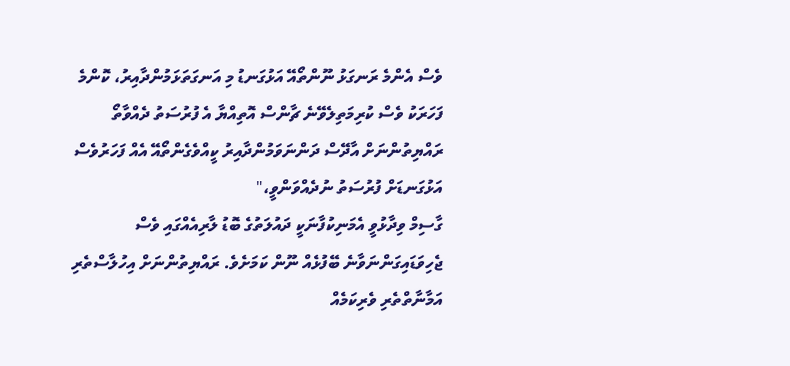ވެސް އެންމެ ރަނގަޅު ނޫންތޯއޭ އަޅުގަނޑު މި އަނގަތަޅަމުންދާއިރު، ކޮންމެ ފަހަރަކު ވެސް ކުރިމަތިލެވޭނެ ޗާންސް އޮތިއްޔާ އެ ފުރުސަތު ދެއްވާތޯ ރައްޔިތުންނަށް އާދޭސް ދަންނަވަމުންދާއިރު ކީއްވެގެންތޯއޭ އެއް ފަހަރުވެސް އަޅުގަނޑަށް ފުރުސަތު ނުދެއްވަންވީ،"
ގާސިމް ވިދާޅުވީ އެމަނިކުފާނަކީ ދައުލަތުގެ ބޮޑު ލާރިއެއްގައި ވެސް ޖެހިވަޑައިގަންނަވާނެ ބޭފުޅެއް ނޫން ކަމަށެވެ. ރައްޔިތުންނަށް އިހުލާސްތެރި އަމާނާތްތެރި ވެރިކަމެއް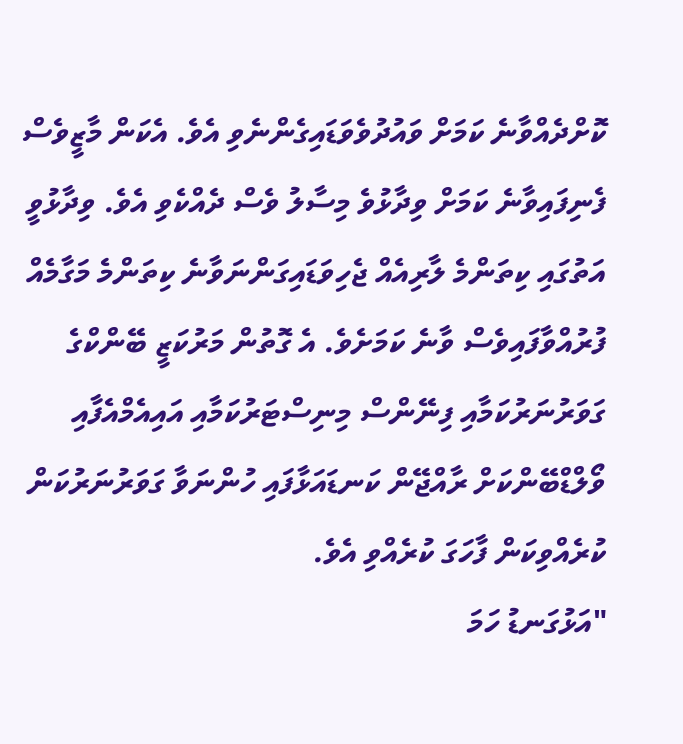ކޮށްދެއްވާނެ ކަމަށް ވައުދުވެވަޑައިގެންނެވި އެވެ. އެކަން މާޒީވެސް ފެނިފައިވާނެ ކަމަށް ވިދާޅުވެ މިސާލު ވެސް ދެއްކެވި އެވެ. ވިދާޅުވީ އަތުގައި ކިތަންމެ ލާރިއެއް ޖެހިވަޑައިގަންނަވާނެ ކިތަންމެ މަގާމެއް ފުރުއްވާފައިވެސް ވާނެ ކަމަށެވެ. އެ ގޮތުން މަރުކަޒީ ބޭންކްގެ ގަވަރުނަރުކަމާއި ފިނޭންސް މިނިސްޓަރުކަމާއި އައިއެމްއެފާއި ވޯލްޑްބޭންކަށް ރާއްޖޭން ކަނޑައަޅާފައި ހުންނަވާ ގަވަރުނަރުކަން ކުރެއްވިކަން ފާހަގަ ކުރެއްވި އެވެ.
"އަޅުގަނޑު ހަމަ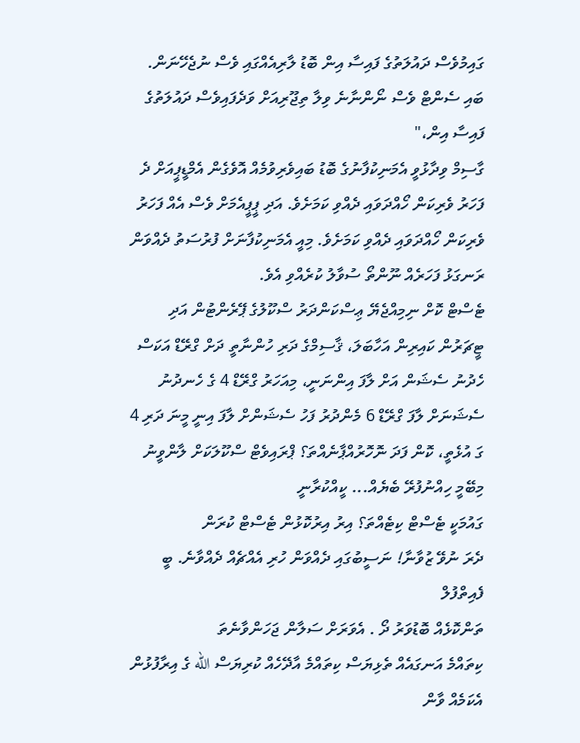ގައިމުވެސް ދައުލަތުގެ ފައިސާ އިން ބޮޑު ލާރިއެއްގައި ވެސް ނުޖެހޭނަން. ބައި ސެންޓް ވެސް ނޯންނާނެ ވިލާ ތިޖޫރިއަށް ވަދެފައިވެސް ދައުލަތުގެ ފައިސާ އިން،"
ގާސިމް ވިދާޅުވީ އެމަނިކުފާނުގެ ބޮޑު ބައިވެރިވުމެއް އޮވެގެން އެމްޑީޕީއަށް ދެ ފަހަރު ވެރިކަން ހޯއްދަވައި ދެއްވި ކަމަށެވެ. އަދި ޕީޕީއެމަށް ވެސް އެއް ފަހަރު ވެރިކަން ހޯއްދަވައި ދެއްވި ކަމަށެވެ. މިއީ އެމަނިކުފާނަށް ފުރުސަތު ދެއްވަން ރަނގަޅު ފަހަރެއް ނޫންތޯ ސުވާލު ކުރެއްވި އެވެ.
ޓެސްޓް ކޮށް ނިމިއްޖެޔޭ ޢިސްކަންދަރު ސްކޫލުގެ ޕޭރެންޓުން އަދި ޓީޗަރުން ކައިރިން އަހާބަލަ، ޤާސިމްގެ ދަރި ހުންނާތީ ދަށް ގްރޭޑް އަކަސް ހެދުނު ސެޝަން އަށް ލާފަ އިންނަނީ، މިއަހަރު ގްރޭޑް 4 ގެ ހެނދުނު ސެޝަނަށް ލާފަ ގްރޭޑް 6 މެންދުރު ފަހު ސެޝަންށް ލާފަ އިނީ މީނަ ދަރި 4 ގަ އުޅެތީ، ކޮން ފަދަ ނޮހޮރުއްޕާނެއްތަ؟ ޕްރައިވެޓް ސްކޫލަކަށް ލާންވީނު
މިބޭމީ ހިއްނުފުރޭ ބެޔެއް... ކީއްކުރާނީ
ގައުމަކީ ޓެސްޓް ކިޓެއްތަ؟ އިރު އިރުކޮޅުން ޓެސްޓް ކުރަން
ދެރަ ނުވޭ ޒުވާނާ! ނަސީބުގައި ދެއްވަން ހުރި އެއްޗެއް ދެއްވާނެ. ބީ ފެއިތްފުލް
ތަންކޮޅެއް ބޮޑުވަރު ދޯ . އެވަރަށް ސަލާން ޖަހަންވާނެތަ
ކިތައްމެ އަނގައެއް ތެޅިޔަސް ކިތައްމެ އާދޭހެއް ކުރިޔަސް الله ގެ އިރާފުޅުން އެކަމެއް ވާން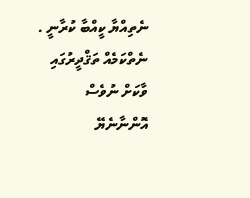ނެތިއްޔާ ކީއްބާ ކުރާނީ . ނެތްކަމެއް ތަޤްދީރުގައި ވާކަށް ނުވެސް އޮންނާނެޔޭ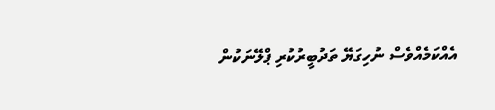އެއްކަމެއްވެސް ނުހިގަޔޭ ތަދުބީރުކުރި ޕްލޭނަކުން